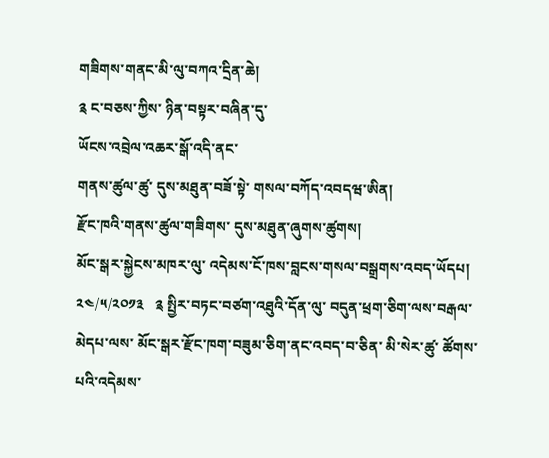གཟིགས་གནང་མི་ལུ་བཀའ་དྲིན་ཆེ།
༉ ང་བཅས་ཀྱིས་ ཉིན་བསྟར་བཞིན་དུ་
ཡོངས་འབྲེལ་འཆར་སྒོ་འདི་ནང་
གནས་ཚུལ་ཚུ་ དུས་མཐུན་བཟོ་སྟེ་ གསལ་བཀོད་འབདཝ་ཨིན།
རྫོང་ཁའི་གནས་ཚུལ་གཟིགས་ དུས་མཐུན་ཞུགས་ཚུགས།
མོང་སྒར་སྐྱེངས་མཁར་ལུ་ འདེམས་ངོ་ཁས་བླངས་གསལ་བསྒྲགས་འབད་ཡོདཔ།
༢༤/༥/༢༠༡༣   ༉ སྤྱིར་བཏང་བཙག་འཐུའི་དོན་ལུ་ བདུན་ཕྲག་ཅིག་ལས་བརྒལ་མེདཔ་ལས་ མོང་སྒར་རྫོང་ཁག་བཟུམ་ཅིག་ནང་འབད་བ་ཅིན་ མི་སེར་ཚུ་ ཚོགས་པའི་འདེམས་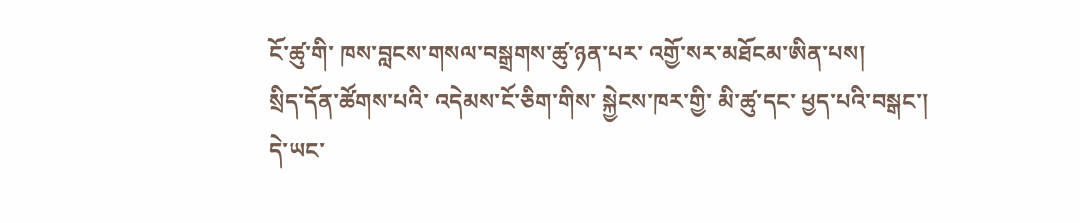ངོ་ཚུ་གི་ ཁས་བླངས་གསལ་བསྒྲགས་ཚུ་ཉན་པར་ འགྱོ་སར་མཐོངམ་ཨིན་པས།
སྲིད་དོན་ཚོགས་པའི་ འདེམས་ངོ་ཅིག་གིས་ སྐྱེངས་ཁར་གྱི་ མི་ཚུ་དང་ ཕྱད་པའི་བསྒང་།
དེ་ཡང་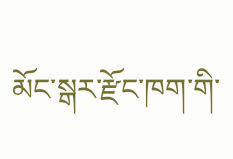མོང་སྒར་རྫོང་ཁག་གི་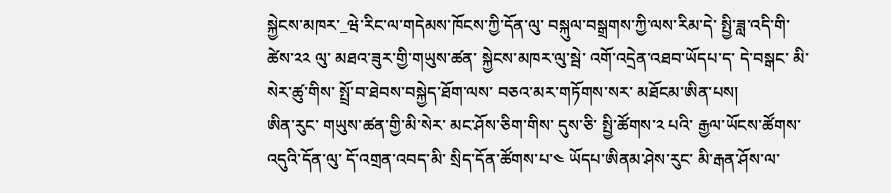སྐྱེངས་མཁར་_ཝེ་རིང་ལ་གདེམས་ཁོངས་ཀྱི་དོན་ལུ་ བསྐུལ་བསྒྲགས་ཀྱི་ལས་རིམ་དེ་ སྤྱི་ཟླ་འདི་གི་ ཚེས་༢༢ ལུ་ མཐའ་ཟུར་གྱི་གཡུས་ཚན་ སྐྱེངས་མཁར་ལུ་སྦེ་ འགོ་འདྲེན་འཐབ་ཡོདཔ་ད་ དེ་བསྒང་ མི་སེར་ཚུ་གིས་ སྤྲོ་བ་ཐེབས་བསྐྱེད་ཐོག་ལས་ བཅའ་མར་གཏོགས་སར་ མཐོངམ་ཨིན་པས།
ཨིན་རུང་ གཡུས་ཚན་གྱི་མི་སེར་ མང་ཤོས་ཅིག་གིས་ དུས་ཅི་ སྤྱི་ཚོགས་༢ པའི་ རྒྱལ་ཡོངས་ཚོགས་འདུའི་དོན་ལུ་ དོ་འགྲན་འབད་མི་ སྲིད་དོན་ཚོགས་པ་༤ ཡོདཔ་ཨིནམ་ཤེས་རུང་ མི་རྒན་ཤོས་ལ་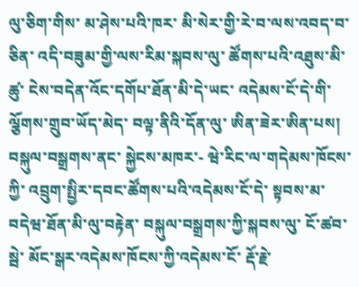ལུ་ཅིག་གིས་ མ་ཤེས་པའི་ཁར་ མི་སེར་གྱི་རེ་བ་ལས་འབད་བ་ཅིན་ འདི་བཟུམ་གྱི་ལས་རིམ་སྐབས་ལུ་ ཚོགས་པའི་འཐུས་མི་ཚུ་ ངེས་བདེན་འོང་དགོཔ་ཐོན་མི་དེ་ཡང་ འདེམས་ངོ་དེ་གི་ ལྕོགས་གྲུབ་ཡོད་མེད་ བལྟ་ནིའི་དོན་ལུ་ ཨིན་ཟེར་ཨིན་པས།
བསྐུལ་བསྒྲགས་ནང་ སྐྱེངས་མཁར་- ཝེ་རིང་ལ་གདེམས་ཁོངས་ཀྱི་ འབྲུག་སྤྱིར་དབང་ཚོགས་པའི་འདེམས་ངོ་དེ་ སྟབས་མ་བདེཝ་ཐོན་མི་ལུ་བརྟེན་ བསྐུལ་བསྒྲགས་ཀྱི་སྐབས་ལུ་ ངོ་ཚབ་སྦེ་ མོང་སྒར་འདེམས་ཁོངས་ཀྱི་འདེམས་ངོ་ རྡོ་རྗེ་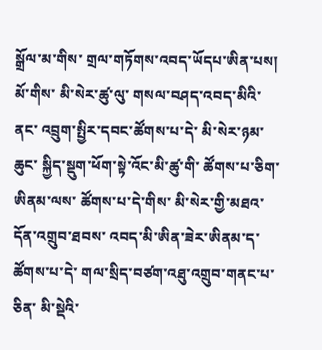སྒྲོལ་མ་གིས་ གྲལ་གཏོགས་འབད་ཡོདཔ་ཨིན་པས།
མོ་གིས་ མི་སེར་ཚུ་ལུ་ གསལ་བཤད་འབད་མིའི་ནང་ འབྲུག་སྤྱིར་དབང་ཚོགས་པ་དེ་ མི་སེར་ཉམ་ཆུང་ སྐྱིད་སྡུག་ཕོག་སྟེ་འོང་མི་ཚུ་གི་ ཚོགས་པ་ཅིག་ཨིནམ་ལས་ ཚོགས་པ་དེ་གིས་ མི་སེར་གྱི་མཐའ་དོན་འགྲུབ་ཐབས་ འབད་མི་ཨིན་ཟེར་ཨིནམ་ད་ ཚོགས་པ་དེ་ གལ་སྲིད་བཙག་འཐུ་འགྲུབ་གནང་པ་ཅིན་ མི་སྡེའི་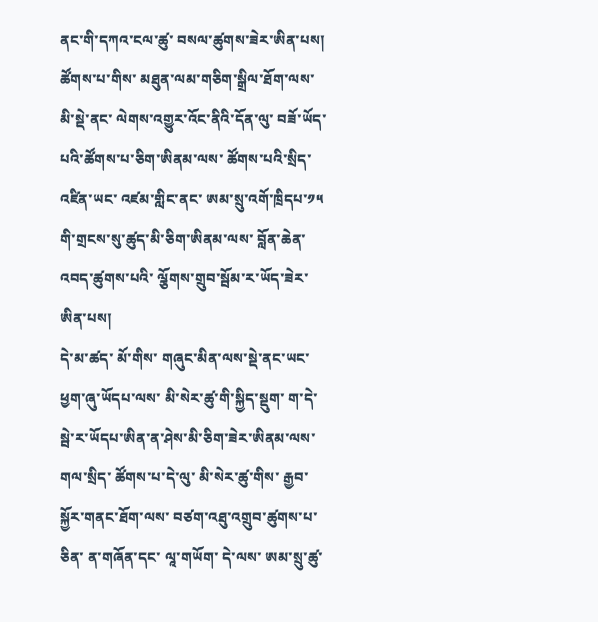ནང་གི་དཀའ་ངལ་ཚུ་ བསལ་ཚུགས་ཟེར་ཨིན་པས།
ཚོགས་པ་གིས་ མཐུན་ལམ་གཅིག་སྒྲིལ་ཐོག་ལས་ མི་སྡེ་ནང་ ལེགས་འགྱུར་འོང་ནིའི་དོན་ལུ་ བཟོ་ཡོད་པའི་ཚོགས་པ་ཅིག་ཨིནམ་ལས་ ཚོགས་པའི་སྲིད་འཛིན་ཡང་ འཛམ་གླིང་ནང་ ཨམ་སྲུ་འགོ་ཁྲིདཔ་༡༥ གི་གྲངས་སུ་ཚུད་མི་ཅིག་ཨིནམ་ལས་ བློན་ཆེན་འབད་ཚུགས་པའི་ ལྕོགས་གྲུབ་སྦོམ་ར་ཡོད་ཟེར་ཨིན་པས།
དེ་མ་ཚད་ མོ་གིས་ གཞུང་མིན་ལས་སྡེ་ནང་ཡང་ ཕྱག་ཞུ་ཡོདཔ་ལས་ མི་སེར་ཚུ་གི་སྐྱིད་སྡུག་ ག་དེ་སྦེ་ར་ཡོདཔ་ཨིན་ན་ཤེས་མི་ཅིག་ཟེར་ཨིནམ་ལས་ གལ་སྲིད་ ཚོགས་པ་དེ་ལུ་ མི་སེར་ཚུ་གིས་ རྒྱབ་སྐྱོར་གནང་ཐོག་ལས་ བཙག་འཐུ་འགྲུབ་ཚུགས་པ་ཅིན་ ན་གཞོན་དང་ ལཱ་གཡོག་ དེ་ལས་ ཨམ་སྲུ་ཚུ་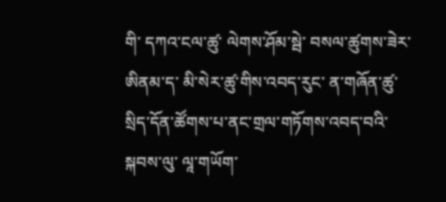གི་ དཀའ་ངལ་ཚུ་ ལེགས་ཤོམ་སྦེ་ བསལ་ཚུགས་ཟེར་ཨིནམ་ད་ མི་སེར་ཚུ་གིས་འབད་རུང་ ན་གཞོན་ཚུ་ སྲིད་དོན་ཚོགས་པ་ནང་གྲལ་གཏོགས་འབད་བའི་སྐབས་ལུ་ ལཱ་གཡོག་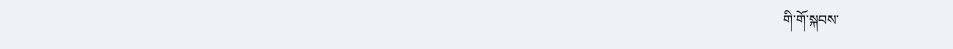གི་གོ་སྐབས་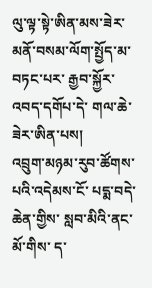ལུ་ལྟ་སྟེ་ཨིན་མས་ཟེར་ མནོ་བསམ་ལོག་སྤྱོད་མ་བཏང་པར་ རྒྱབ་སྐྱོར་འབད་དགོཔ་དེ་ གལ་ཆེ་ཟེར་ཨིན་པས།
འབྲུག་མཉམ་རུབ་ཚོགས་པའི་འདེམས་ངོ་ པདྨ་བདེ་ཆེན་གྱིས་ སླབ་མིའི་ནང་ མོ་གིས་ ད་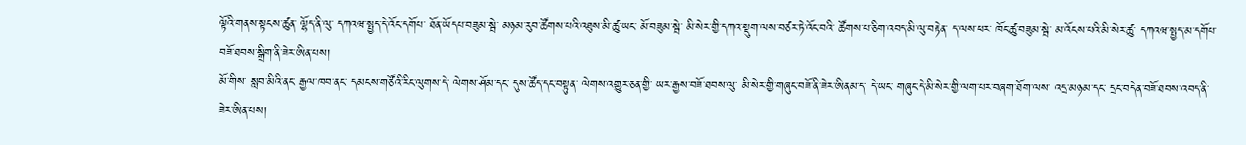ལྟོའི་གནས་སྟངས་ཚུན་ ལྷོད་ནི་ལུ་ དཀའཝ་སྤྱད་དེ་འོང་དགོཔ་ ཐོན་ཡོདཔ་བཟུམ་སྦེ་ མཉམ་རུབ་ཚོགས་པའི་འཐུས་མི་ཚུ་ཡང་ མོ་བཟུམ་སྦེ་ མི་སེར་གྱི་དཀའ་སྡུག་ལས་བཙར་ཏེ་འོང་བའི་ ཚོགས་པ་ཅིག་འབད་མི་ལུ་བརྟེན་ ད་ལས་ཕར་ ཁོང་ཚུ་བཟུམ་སྦེ་ མ་འོངས་པའི་མི་སེར་ཚུ་ དཀའཝ་སྤྱད་མ་དགོཔ་ བཟོ་ཐབས་སྒྲིག་ནི་ཟེར་ཨིན་པས།
མོ་གིས་ སླབ་མིའི་ནང་ རྒྱལ་ཁབ་ནང་ དམངས་གཙོའི་རིང་ལུགས་དེ་ ལེགས་ཤོམ་དང་ དུས་ཚོད་དང་བསྟུན་ ལེགས་འགྱུར་ཅན་གྱི་ ཡར་རྒྱས་བཟོ་ཐབས་ལུ་ མི་སེར་གྱི་གཞུང་བཟོ་ནི་ཟེར་ཨིནམ་ད་ དེ་ཡང་ གཞུང་དེ་མི་སེར་གྱི་ལག་པར་བཞག་ཐོག་ལས་ འདྲ་མཉམ་དང་ དྲང་བདེན་བཟོ་ཐབས་འབད་ནི་ཟེར་ཨིན་པས།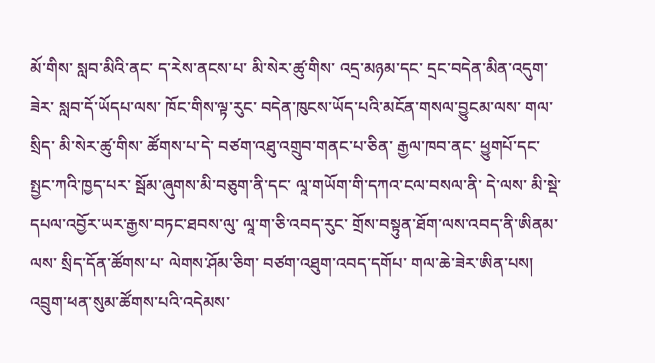མོ་གིས་ སླབ་མིའི་ནང་ ད་རེས་ནངས་པ་ མི་སེར་ཚུ་གིས་ འདྲ་མཉམ་དང་ དྲང་བདེན་མིན་འདུག་ཟེར་ སླབ་དོ་ཡོདཔ་ལས་ ཁོང་གིས་ལྟ་རུང་ བདེན་ཁུངས་ཡོད་པའི་མངོན་གསལ་བྱུངམ་ལས་ གལ་སྲིད་ མི་སེར་ཚུ་གིས་ ཚོགས་པ་དེ་ བཙག་འཐུ་འགྲུབ་གནང་པ་ཅིན་ རྒྱལ་ཁབ་ནང་ ཕྱུགཔོ་དང་སྤྱང་ཀའི་ཁྱད་པར་ སྦོམ་ཞུགས་མི་བཅུག་ནི་དང་ ལཱ་གཡོག་གི་དཀའ་ངལ་བསལ་ནི་ དེ་ལས་ མི་སྡེ་དཔལ་འབྱོར་ཡར་རྒྱས་བཏང་ཐབས་ལུ་ ལཱ་ག་ཅི་འབད་རུང་ གྲོས་བསྟུན་ཐོག་ལས་འབད་ནི་ཨིནམ་ལས་ སྲིད་དོན་ཚོགས་པ་ ལེགས་ཤོམ་ཅིག་ བཙག་འཐུག་འབད་དགོཔ་ གལ་ཆེ་ཟེར་ཨིན་པས།
འབྲུག་ཕན་སུམ་ཚོགས་པའི་འདེམས་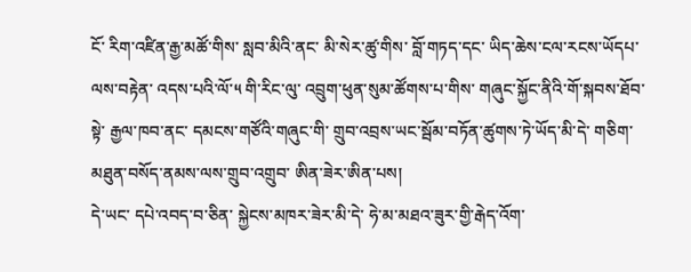ངོ་ རིག་འཛིན་རྒྱ་མཚོ་གིས་ སླབ་མིའི་ནང་ མི་སེར་ཚུ་གིས་ བློ་གཏད་དང་ ཡིད་ཆེས་ངལ་རངས་ཡོདཔ་ལས་བརྟེན་ འདས་པའི་ལོ་༥ གི་རིང་ལུ་ འབྲུག་ཕུན་སུམ་ཚོགས་པ་གིས་ གཞུང་སྐྱོང་ནིའི་གོ་སྐབས་ཐོབ་སྟེ་ རྒྱལ་ཁབ་ནང་ དམངས་གཙོའི་གཞུང་གི་ གྲུབ་འབྲས་ཡང་སྦོམ་བཏོན་ཚུགས་ཏེ་ཡོད་མི་དེ་ གཅིག་མཐུན་བསོད་ནམས་ལས་གྲུབ་འགྲུབ་ ཨིན་ཟེར་ཨིན་པས།
དེ་ཡང་ དཔེ་འབད་བ་ཅིན་ སྐྱེངས་མཁར་ཟེར་མི་དེ་ ཧེ་མ་མཐའ་ཟུར་གྱི་རྒེད་འོག་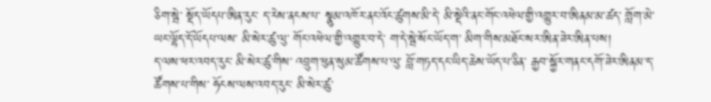ཅིག་སྦེ་ སྡོད་ཡོདཔ་ཨིན་རུང་ ད་རེས་ནངས་པ་ སྣུམ་འཁོར་ནང་འོང་ཚུགས་མི་དེ་ མི་སྡེའི་ནང་གོང་འཕེལ་གྱི་འགྱུར་བ་ཨིནམ་མ་ཚད་ གློག་མེ་ཡང་ལྷོད་དོ་ཡོདཔ་ལས་ མི་སེར་ཚུ་ལུ་ གོང་འཕེལ་གྱི་འགྱུར་བ་དེ་ ག་དེ་སྦེ་སོང་ཡོད་ག་ མིག་གིས་མཐོང་སར་ཨིན་ཟེར་ཨིན་པས།
ད་ལས་ཕར་འབད་རུང་ མི་སེར་ཚུ་གིས་ འབྲུག་ཕུན་སུམ་ཚོགས་པ་ལུ་ བློ་གཏད་དང་ཡིད་ཆེས་ཡོད་པ་ཅིན་ རྒྱབ་སྐྱོར་གནང་དགོ་ཟེར་ཨིནམ་ད་ ཚོགས་པ་གིས་ ཧོངས་ལས་འབད་རུང་ མི་སེར་ཚུ་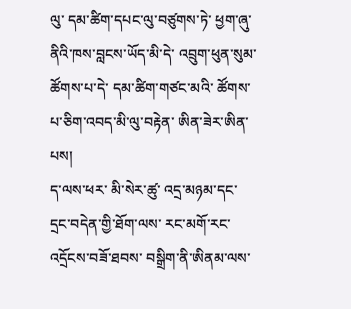ལུ་ དམ་ཚིག་དཔང་ལུ་བཙུགས་ཏེ་ ཕྱག་ཞུ་ནིའི་ཁས་བླངས་ཡོད་མི་དེ་ འབྲུག་ཕུན་སུམ་ཚོགས་པ་དེ་ དམ་ཚིག་གཙང་མའི་ ཚོགས་པ་ཅིག་འབད་མི་ལུ་བརྟེན་ ཨིན་ཟེར་ཨིན་པས།
ད་ལས་ཕར་ མི་སེར་ཚུ་ འདྲ་མཉམ་དང་ དྲང་བདེན་གྱི་ཐོག་ལས་ རང་མགོ་རང་འདྲོངས་བཟོ་ཐབས་ བསྒྲིག་ནི་ཨིནམ་ལས་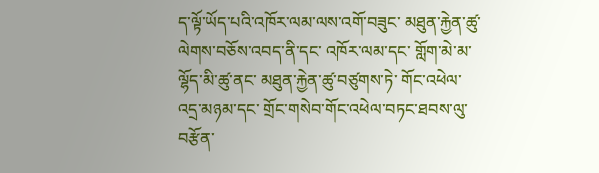ད་ལྟོ་ཡོད་པའི་འཁོར་ལམ་ལས་འགོ་བཟུང་ མཐུན་རྐྱེན་ཚུ་ལེགས་བཅོས་འབད་ནི་དང་ འཁོར་ལམ་དང་ གློག་མེ་མ་ལྷོད་མི་ཚུ་ནང་ མཐུན་རྐྱེན་ཚུ་བཙུགས་ཏེ་ གོང་འཕེལ་འདྲ་མཉམ་དང་ གྲོང་གསེབ་གོང་འཕེལ་བཏང་ཐབས་ལུ་ བརྩོན་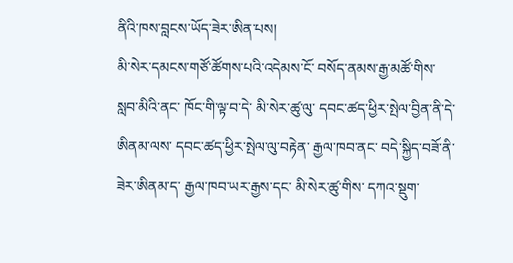ནིའི་ཁས་བླངས་ཡོད་ཟེར་ཨིན་པས།
མི་སེར་དམངས་གཙོ་ཚོགས་པའི་འདེམས་ངོ་ བསོད་ནམས་རྒྱ་མཚོ་གིས་ སླབ་མིའི་ནང་ ཁོང་གི་ལྟ་བ་དེ་ མི་སེར་ཚུ་ལུ་ དབང་ཚད་ཕྱིར་སྤེལ་བྱིན་ནི་དེ་ཨིནམ་ལས་ དབང་ཚད་ཕྱིར་སྤེལ་ལུ་བརྟེན་ རྒྱལ་ཁབ་ནང་ བདེ་སྐྱིད་བཟོ་ནི་ཟེར་ཨིནམ་ད་ རྒྱལ་ཁབ་ཡར་རྒྱས་དང་ མི་སེར་ཚུ་གིས་ དཀའ་སྡུག་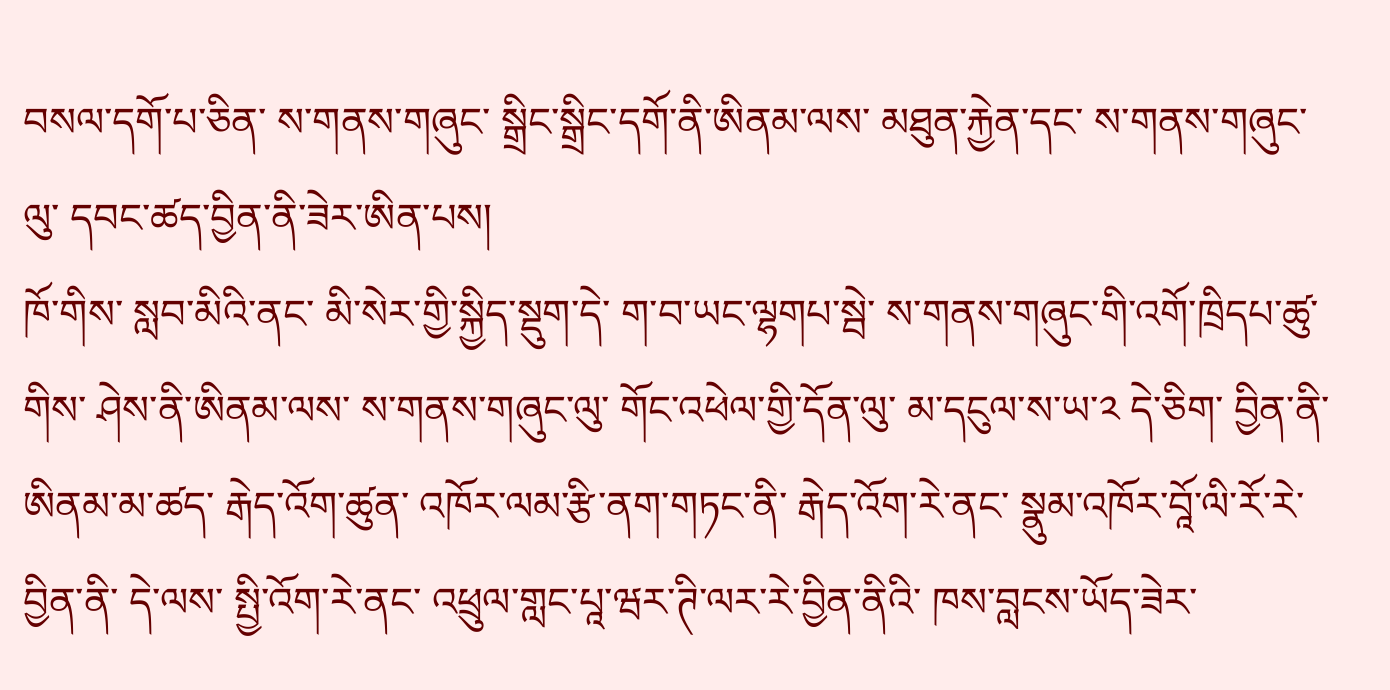བསལ་དགོ་པ་ཅིན་ ས་གནས་གཞུང་ སྒྲིང་སྒྲིང་དགོ་ནི་ཨིནམ་ལས་ མཐུན་རྐྱེན་དང་ ས་གནས་གཞུང་ལུ་ དབང་ཚད་བྱིན་ནི་ཟེར་ཨིན་པས།
ཁོ་གིས་ སླབ་མིའི་ནང་ མི་སེར་གྱི་སྐྱིད་སྡུག་དེ་ ག་བ་ཡང་ལྷགཔ་སྦེ་ ས་གནས་གཞུང་གི་འགོ་ཁྲིདཔ་ཚུ་གིས་ ཤེས་ནི་ཨིནམ་ལས་ ས་གནས་གཞུང་ལུ་ གོང་འཕེལ་གྱི་དོན་ལུ་ མ་དངུལ་ས་ཡ་༢ དེ་ཅིག་ བྱིན་ནི་ཨིནམ་མ་ཚད་ རྒེད་འོག་ཚུན་ འཁོར་ལམ་རྩི་ནག་གཏང་ནི་ རྒེད་འོག་རེ་ནང་ སྣུམ་འཁོར་བཱོ་ལི་རོ་རེ་བྱིན་ནི་ དེ་ལས་ སྤྱི་འོག་རེ་ནང་ འཕྲུལ་གླང་པཱ་ཝར་ཊི་ལར་རེ་བྱིན་ནིའི་ ཁས་བླངས་ཡོད་ཟེར་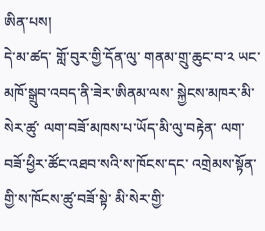ཨིན་པས།
དེ་མ་ཚད་ གློ་བུར་གྱི་དོན་ལུ་ གནམ་གྲུ་ཆུང་བ་༢ ཡང་ མཁོ་སྒྲུབ་འབད་ནི་ཟེར་ཨིནམ་ལས་ སྐྱེངས་མཁར་མི་སེར་ཚུ་ ལག་བཟོ་མཁས་པ་ཡོད་མི་ལུ་བརྟེན་ ལག་བཟོ་ཕྱིར་ཚོང་འཐབ་སའི་ས་ཁོངས་དང་ འགྲེམས་སྟོན་གྱི་ས་ཁོངས་ཚུ་བཟོ་སྟེ་ མི་སེར་གྱི་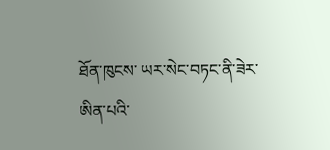ཐོན་ཁུངས་ ཡར་སེང་བཏང་ནི་ཟེར་ ཨིན་པའི་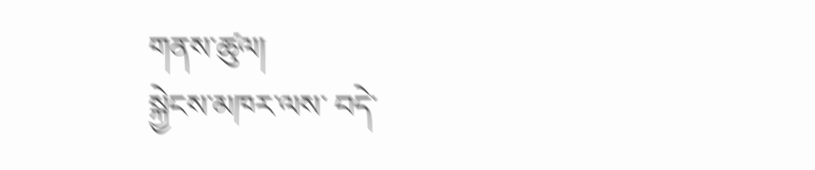གནས་ཚུལ།
སྐྱེངས་མཁར་ལས་ བདེ་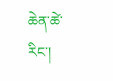ཆེན་ཚེ་རིང་།